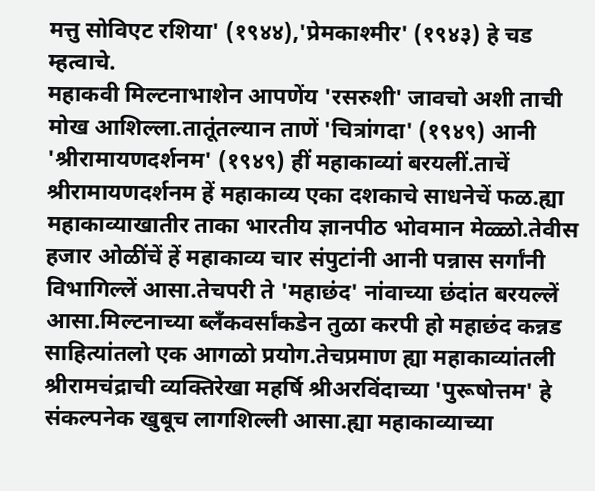मत्तु सोविएट रशिया' (१९४४),'प्रेमकाश्मीर' (१९४३) हे चड म्हत्वाचे.
महाकवी मिल्टनाभाशेन आपणेंय 'रसरुशी' जावचो अशी ताची मोख आशिल्ला.तातूंतल्यान ताणें 'चित्रांगदा' (१९४९) आनी 'श्रीरामायणदर्शनम' (१९४९) हीं महाकाव्यां बरयलीं.ताचें श्रीरामायणदर्शनम हें महाकाव्य एका दशकाचे साधनेचें फळ.ह्या महाकाव्याखातीर ताका भारतीय ज्ञानपीठ भोवमान मेळ्ळो.तेवीस हजार ओळींचें हें महाकाव्य चार संपुटांनी आनी पन्नास सर्गांनी विभागिल्लें आसा.तेचपरी ते 'महाछंद' नांवाच्या छंदांत बरयल्लें आसा.मिल्टनाच्या ब्लॅंकवर्सांकडेन तुळा करपी हो महाछंद कन्नड साहित्यांतलो एक आगळो प्रयोग.तेचप्रमाण ह्या महाकाव्यांतली श्रीरामचंद्राची व्यक्तिरेखा महर्षि श्रीअरविंदाच्या 'पुरूषोत्तम' हे संकल्पनेक खुबूच लागशिल्ली आसा.ह्या महाकाव्याच्या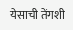येसाची तेंगशी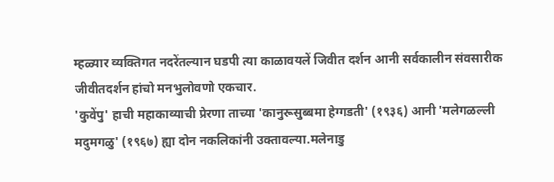म्हळ्यार व्यक्तिगत नदरेंतल्यान घडपी त्या काळावयलें जिवीत दर्शन आनी सर्वकालीन संवसारीक जीवीतदर्शन हांचो मनभुलोवणो एकचार.
'कुवेंपु' हाची महाकाव्याची प्रेरणा ताच्या 'कानुरूसुब्बमा हेग्गडती' (१९३६) आनी 'मलेगळल्ली मदुमगळु' (१९६७) ह्या दोन नकलिकांनी उक्तावल्या.मलेनाडु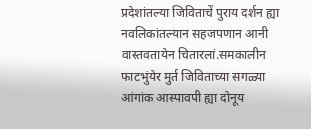प्रदेशांतल्या जिविताचें पुराय दर्शन ह्या नवलिकांतल्यान सहजपणान आनी वास्तवतायेन चितारलां.समकालीन फाटभुंयेर मुर्त जिविताच्या सगळ्या आंगांक आस्पावपी ह्या दोनूय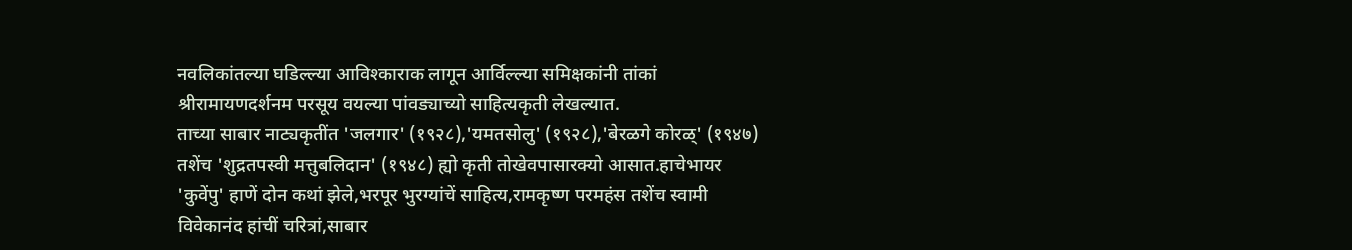नवलिकांतल्या घडिल्ल्या आविश्काराक लागून आर्विल्ल्या समिक्षकांनी तांकां श्रीरामायणदर्शनम परसूय वयल्या पांवड्याच्यो साहित्यकृती लेखल्यात.
ताच्या साबार नाट्यकृतींत 'जलगार' (१९२८),'यमतसोलु' (१९२८),'बेरळगे कोरळ्' (१९४७) तशेंच 'शुद्रतपस्वी मत्तुबलिदान' (१९४८) ह्यो कृती तोखेवपासारक्यो आसात.हाचेभायर 'कुवेंपु' हाणें दोन कथां झेले,भरपूर भुरग्यांचें साहित्य,रामकृष्ण परमहंस तशेंच स्वामी विवेकानंद हांचीं चरित्रां,साबार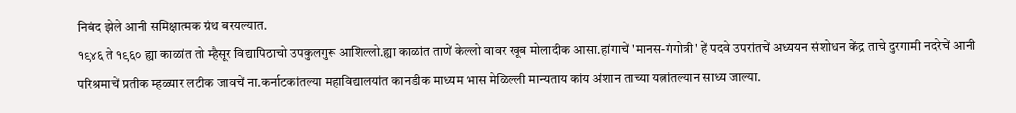निबंद झेले आनी समिक्षात्मक ग्रंथ बरयल्यात.
१९४६ ते १९६० ह्या काळांत तो म्हैसूर विद्यापिठाचो उपकुलगुरू आशिल्लो.ह्या काळांत ताणें केल्लो वावर खूब मोलादीक आसा.हांगाचें 'मानस-गंगोत्री' हें पदवे उपरांतचें अध्ययन संशोधन केंद्र ताचे दुरगामी नदरेचें आनी परिश्रमाचें प्रतीक म्हळ्यार लटीक जावचें ना.कर्नाटकांतल्या महाविद्यालयांत कानडीक माध्यम भास मेळिल्ली मान्यताय कांय अंशान ताच्या यत्नांतल्यान साध्य जाल्या.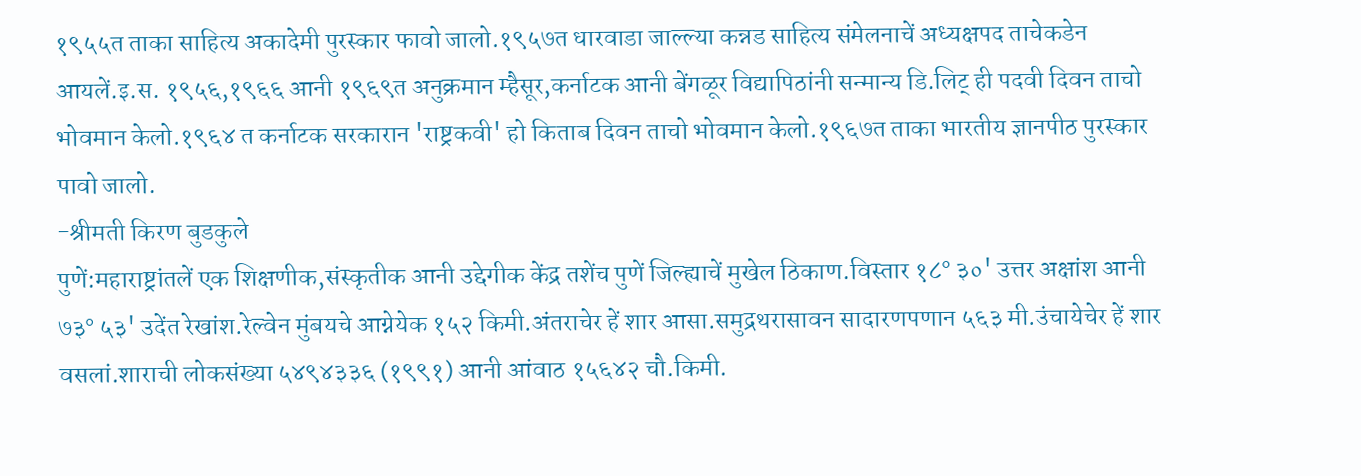१९५५त ताका साहित्य अकादेमी पुरस्कार फावो जालो.१९५७त धारवाडा जाल्ल्या कन्नड साहित्य संमेलनाचें अध्यक्षपद ताचेकडेन आयलें.इ.स. १९५६,१९६६ आनी १९६९त अनुक्रमान म्हैसूर,कर्नाटक आनी बेंगळूर विद्यापिठांनी सन्मान्य डि.लिट् ही पदवी दिवन ताचो भोवमान केलो.१९६४ त कर्नाटक सरकारान 'राष्ट्रकवी' हो किताब दिवन ताचो भोवमान केलो.१९६७त ताका भारतीय ज्ञानपीठ पुरस्कार पावो जालो.
-श्रीमती किरण बुडकुले
पुणें:महाराष्ट्रांतलें एक शिक्षणीक,संस्कृतीक आनी उद्देगीक केंद्र तशेंच पुणें जिल्ह्याचें मुखेल ठिकाण.विस्तार १८° ३०' उत्तर अक्षांश आनी ७३° ५३' उदेंत रेखांश.रेल्वेन मुंबयचे आग्नेयेक १५२ किमी.अंतराचेर हें शार आसा.समुद्रथरासावन सादारणपणान ५६३ मी.उंचायेचेर हें शार वसलां.शाराची लोकसंख्या ५४९४३३६ (१९९१) आनी आंवाठ १५६४२ चौ.किमी.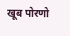खूब पोरणो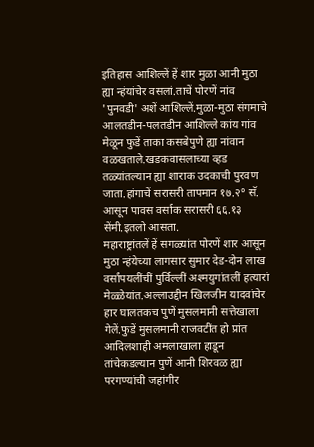इतिहास आशिल्लें हें शार मुळा आनी मुठा ह्या न्हंयांचेर वसलां.ताचें पोरणें नांव 'पुनवडी' अशें आशिल्लें.मुळा-मुठा संगमाचे आलतडीन-पलतडीन आशिल्ले कांय गांव मेळून फुडें ताका कसबेपुणे ह्या नांवान वळखताले.खडकवासलाच्या व्हड तळ्यांतल्यान ह्या शाराक उदकाची पुरवण जाता.हांगाचें सरासरी तापमान १७.२° सॅ. आसून पावस वर्साक सरासरी ६६.१३ सेंमी.इतलो आसता.
महाराष्ट्रांतलें हें सगळ्यांत पोरणें शार आसून मुठा न्हंयेच्या लागसार सुमार देड-दोन लाख वर्सांपयलींचीं पुर्विल्लीं अश्मयुगांतलीं हत्यारां मेळ्ळेयांत.अल्लाउद्दीन खिलजीन यादवांचेर हार घालतकच पुणें मुसलमानी सत्तेखाला गेलें.फुडें मुसलमानी राजवटींत हो प्रांत आदिलशाही अमलाखाला हाडून तांचेकडल्यान पुणें आनी शिरवळ ह्या परगण्यांची जहांगीर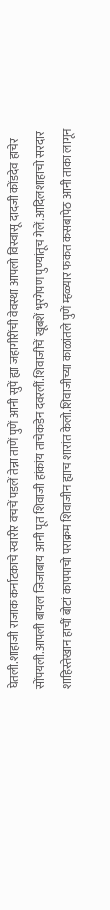घेतली.शाहाजी राजाक कर्नाटकाचे स्वारीर वचचें पडलें तेन्ना ताणें पुणें आनी सुपें ह्या जहागीरींची वेवस्था आपलो विस्वासू दादजी कोंडदेव हाचेर सोंपयली.आपली बायल जिजाबाय आनी पूत शिवाजी हांकांय ताचेकडेन दवरलीं.शिवाजीचें खूबशें भुरगेपण पुण्यांतूच गेलें.आदिलशाहाचो सरदार शाहिस्तेखान हाचीं बोटां कापपाचो पराक्रम शिवाजीन ह्याच शारांत केलो.शिवाजीच्या काळांतले पुणें म्हळ्यार फकत कसबापेठ आनी ताका लागून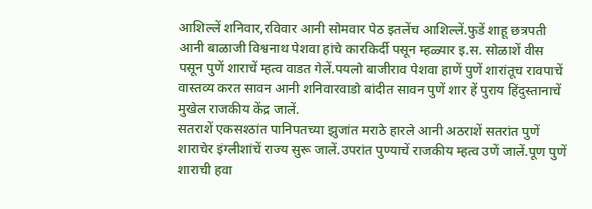आशिल्लें शनिवार,रविवार आनी सोमवार पेठ इतलेंच आशिल्लें.फुडें शाहू छत्रपती आनी बाळाजी विश्वनाथ पेशवा हांचे कारकिर्दी पसून म्हळ्यार इ.स. सोळाशें वीस पसून पुणें शाराचें म्हत्व वाडत गेलें.पयलो बाजीराव पेशवा हाणें पुणें शारांतूच रावपाचें वास्तव्य करत सावन आनी शनिवारवाडो बांदीत सावन पुणें शार हें पुराय हिंदुस्तानाचें मुखेल राजकीय केंद्र जालें.
सतराशें एकसश्ठांत पानिपतच्या झुजांत मराठे हारले आनी अठराशें सतरांत पुणें शाराचेर इंग्लीशांचें राज्य सुरू जालें.उपरांत पुण्याचें राजकीय म्हत्व उणें जालें.पूण पुणें शाराची हवा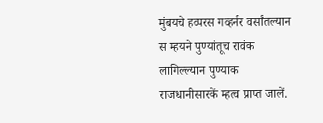मुंबयचे हव्परस गव्हर्नर वर्सांतल्यान स म्हयने पुण्यांतूच रावंक लागिल्ल्यान पुण्याक राजधानीसारकें म्हत्व प्राप्त जालें.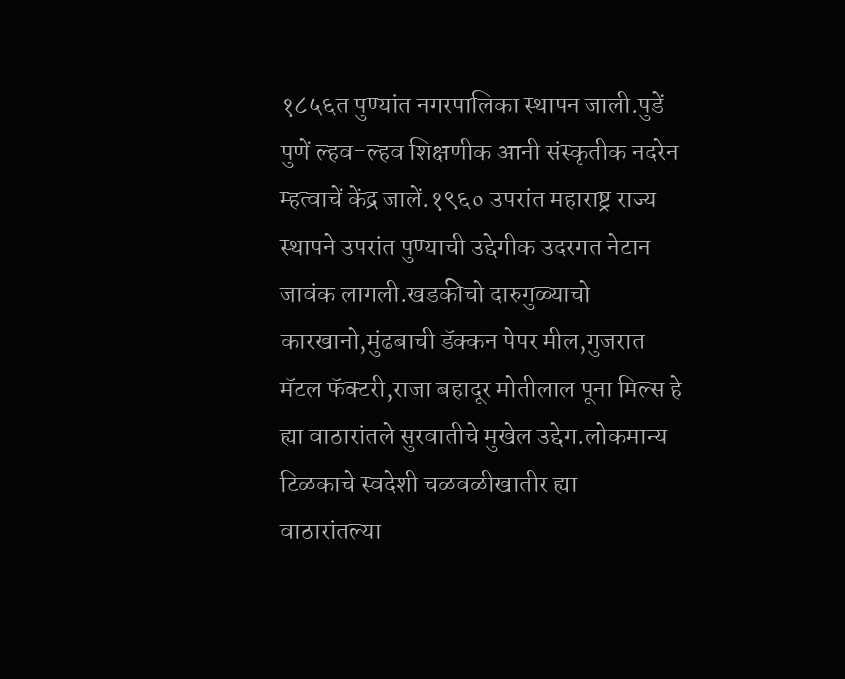१८५६त पुण्यांत नगरपालिका स्थापन जाली.पुडें पुणें ल्हव-ल्हव शिक्षणीक आनी संस्कृतीक नदरेन म्हत्वाचें केंद्र जालें.१९६० उपरांत महाराष्ट्र राज्य स्थापने उपरांत पुण्याची उद्देगीक उदरगत नेटान जावंक लागली.खडकीचो दारुगुळ्याचो कारखानो,मुंढबाची डॅक्कन पेपर मील,गुजरात मॅटल फॅक्टरी,राजा बहादूर मोतीलाल पूना मिल्स हे ह्या वाठारांतले सुरवातीचे मुखेल उद्देग.लोकमान्य टिळकाचे स्वदेशी चळवळीखातीर ह्या वाठारांतल्या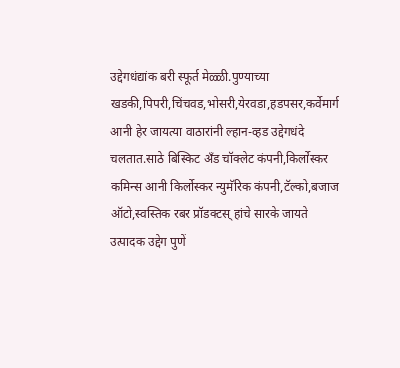उद्देगधंद्यांक बरी स्फूर्त मेळ्ळी.पुण्याच्या खडकी,पिपरी,चिंचवड,भोसरी,येरवडा,हडपसर,कर्वेमार्ग आनी हेर जायत्या वाठारांनी ल्हान-व्हड उद्देगधंदे चलतात.साठे बिस्किट ॲंड चॉक्लेट कंपनी,किर्लोस्कर कमिन्स आनी किर्लोस्कर न्युमॅरिक कंपनी,टॅल्को,बजाज ऑटो,स्वस्तिक रबर प्रॉडक्टस् हांचे सारके जायते उत्पादक उद्देग पुणें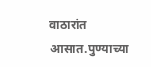वाठारांत आसात.पुण्याच्या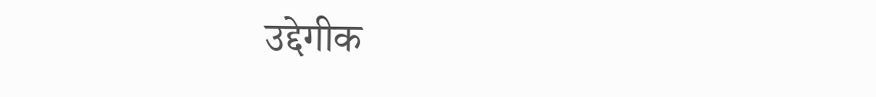उद्देगीक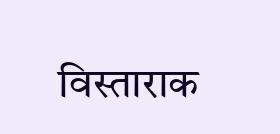विस्ताराक